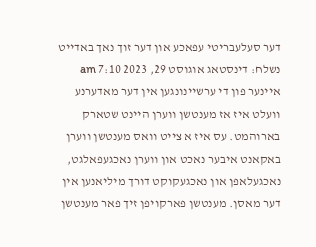דער סעלעבריטי עפאכע און דער זוך נאך באדייט
נשלח: דינסטאג אוגוסט 29, 2023 7:10 am
איינער פון די ערשיינונגען אין דער מאדערנע וועלט איז אז מענטשן ווערן היינט שטארק בארוהמט. עס איז א צייט וואס מענטשן ווערן באקאנט איבער נאכט און ווערן נאכגעפאלגט, נאכגעלאפן און נאכגעקוקט דורך מיליאנען אין דער מאסן. מענטשן פארקויפן זיך פאר מענטשן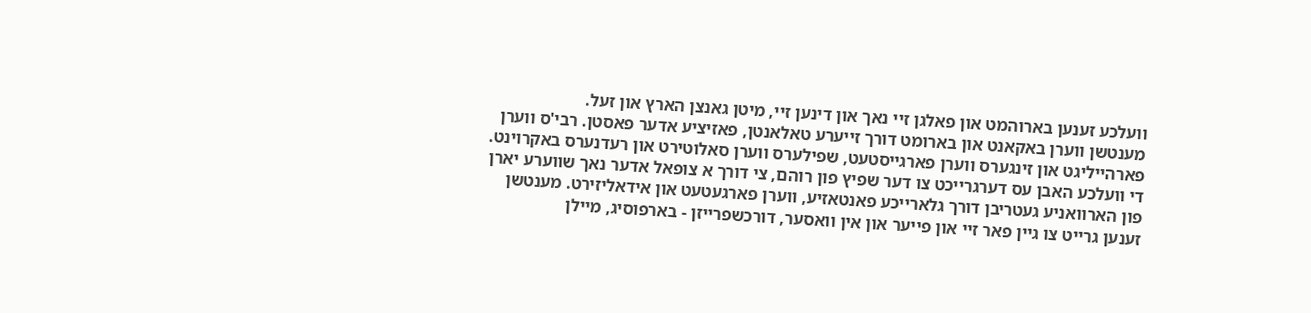וועלכע זענען בארוהמט און פאלגן זיי נאך און דינען זיי, מיטן גאנצן הארץ און זעל.
מענטשן ווערן באקאנט און בארומט דורך זייערע טאלאנטן, פאזיציע אדער פאסטן. רבי'ס ווערן פארהייליגט און זינגערס ווערן פארגייסטעט, שפילערס ווערן סאלוטירט און רעדנערס באקרוינט.
די וועלכע האבן עס דערגרייכט צו דער שפיץ פון רוהם, צי דורך א צופאל אדער נאך שווערע יארן פון הארוואניע געטריבן דורך גלארייכע פאנטאזיע, ווערן פארגעטעט און אידאליזירט. מענטשן זענען גרייט צו גיין פאר זיי און פייער און אין וואסער, דורכשפרייזן - בארפוסיג, מיילן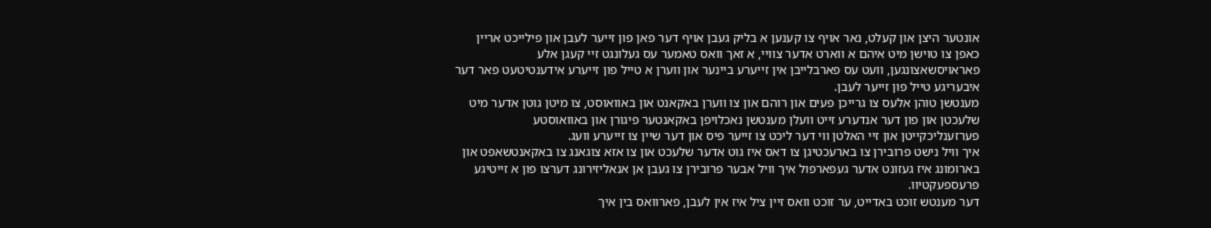אונטער היצן און קעלט, נאר אויף צו קענען א בליק געבן אויף דער פאן פון זייער לעבן און פילייכט אריין כאפן צו טוישן מיט איהם א ווארט אדער צוויי, א זאך וואס טאמער עס געלונגט זיי קעגן אלע פאראויסשאצונגען, וועט עס פארבלייבן אין זייערע ביינער און ווערן א טייל פון זייערע אידענטיטעט פאר דער איבעריגע טייל פון זייער לעבן.
מענטשן טוהן אלעס צו גרייכן פעים און רוהם און צו ווערן באקאנט און באוואוסט, צו מיטן גוטן אדער מיט שלעכטן און פון דער אנדערע זייט וועלן מענטשן נאכלויפן באקאנטער פיגורן און באוואוסטע פערזענליכקייטן און זיי האלטן ווי דער ליכט צו זייער פיס און דער שיין צו זייערע וועג.
איך וויל נישט פרובירן צו בארעכטיגן צו דאס איז גוט אדער שלעכט און צו אזא צוגאנג צו באקאנטשאפט און בארומונג איז געזונט אדער געפארפול איך וויל אבער פרובירן צו געבן אן אנאליזירונג דערצו פון א זייטיגע פרעספעקטיוו.
דער מענטש זוכט באדייט, ער זוכט וואס זיין ציל איז אין לעבן, פארוואס בין איך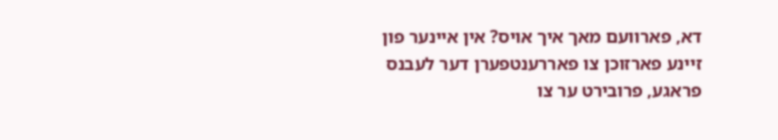דא, פארוועם מאך איך אויס? אין איינער פון זיינע פארזוכן צו פאררענטפערן דער לעבנס פראגע, פרובירט ער צו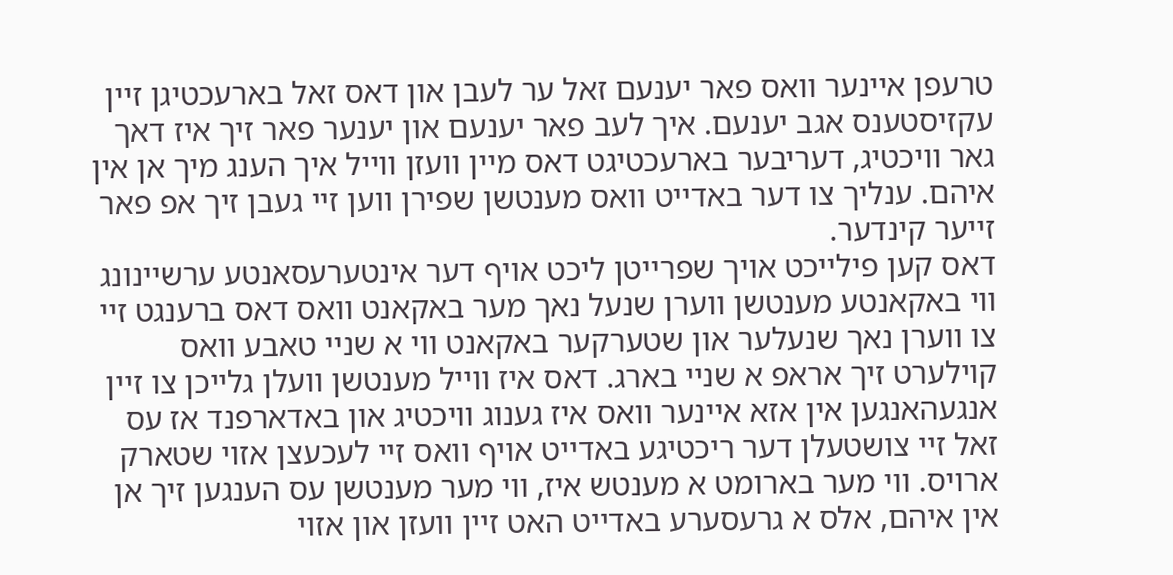טרעפן איינער וואס פאר יענעם זאל ער לעבן און דאס זאל בארעכטיגן זיין עקזיסטענס אגב יענעם. איך לעב פאר יענעם און יענער פאר זיך איז דאך גאר וויכטיג, דעריבער בארעכטיגט דאס מיין וועזן ווייל איך הענג מיך אן אין איהם. ענליך צו דער באדייט וואס מענטשן שפירן ווען זיי געבן זיך אפ פאר זייער קינדער.
דאס קען פילייכט אויך שפרייטן ליכט אויף דער אינטערעסאנטע ערשיינונג ווי באקאנטע מענטשן ווערן שנעל נאך מער באקאנט וואס דאס ברענגט זיי צו ווערן נאך שנעלער און שטערקער באקאנט ווי א שניי טאבע וואס קוילערט זיך אראפ א שניי בארג. דאס איז ווייל מענטשן וועלן גלייכן צו זיין אנגעהאנגען אין אזא איינער וואס איז גענוג וויכטיג און באדארפנד אז עס זאל זיי צושטעלן דער ריכטיגע באדייט אויף וואס זיי לעכעצן אזוי שטארק ארויס. ווי מער בארומט א מענטש איז, ווי מער מענטשן עס הענגען זיך אן אין איהם, אלס א גרעסערע באדייט האט זיין וועזן און אזוי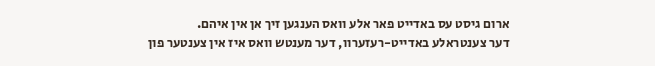ארום גיסט עס באדייט פאר אלע וואס הענגען זיך אן אין איהם.
דער צענטראלע באדייט-רעזערוו, דער מענטש וואס איז אין צענטער פון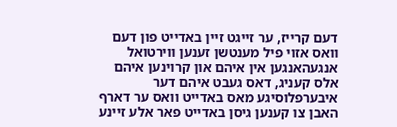דעם קרייז, ער זייגט זיין באדייט פון דעם וואס אזוי פיל מענטשן זענען ווירטואל אנגעהאנגען אין איהם און קרוינען איהם אלס קעניג, דאס געבט איהם דער איבערפלוסיגע מאס באדייט וואס ער דארף האבן צו קענען גיסן באדייט פאר אלע זיינע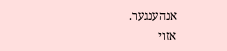אנהענגער.
אזוי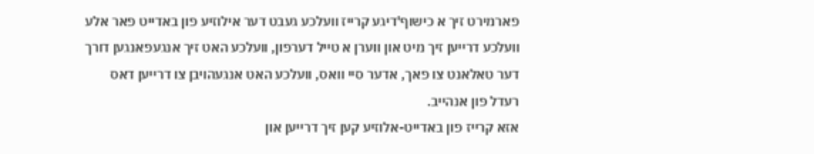פארמירט זיך א כישוף'דיגע קרייז וועלכע געבט דער אילוזיע פון באדייט פאר אלע וועלכע דרייען זיך מיט און ווערן א טייל דערפון, וועלכע האט זיך אנגעפאנגען דורך דער טאלאנט צו פאך, אדער סיי וואס, וועלכע האט אנגעהויבן צו דרייען דאס רעדל פון אנהייב.
אזא קרייז פון באדייט-אלוזיע קען זיך דרייען און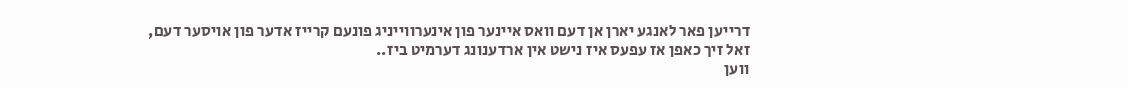דרייען פאר לאנגע יארן אן דעם וואס איינער פון אינערווייניג פונעם קרייז אדער פון אויסער דעם, זאל זיך כאפן אז עפעס איז נישט אין ארדענונג דערמיט ביז..
ווען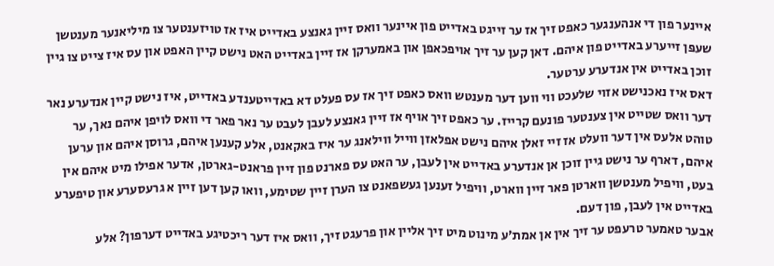איינער פון די אנהענגער כאפט זיך אז ער זייגט באדייט פון איינער וואס זיין גאנצע באדייט איז אז טויזענטער צו מיליאנער מענטשן שעפּן זייערע באדייט פון איהם. דאן קען ער זיך אויפכאפן און באמערקן אז זיין באדייט האט נישט קיין האפט און עס איז צייט צו גיין זוכן באדייט אין אנדערע ערטער.
דאס איז נאכנישט אזוי שלעכט ווי ווען דער מענטש וואס כאפט זיך אז עס פעלט דא באדייטענדע באדייט, איז נישט קיין אנדערע נאר דער וואס שטייט אין צענטער פונעם קרייז. ער כאפט זיך אויף אז זיין גאנצע לעבן לעבט ער נאר פאר די וואס לויפן איהם נאך, ער טוהט אלעס אין דער וועלט אז זיי זאלן איהם נישט אפלאזן ווייל ווילאנג ער איז באקאנט, אלע קענען איהם, גרוסן איהם און ערען איהם, דארף ער נישט גיין זוכן אן אנדערע באדייט אין לעבן, ער האט עס פארנט פון זיין פראנט-גארטן, אדער אפילו מיט איהם אין בעט, וויפיל מענטשן ווארטן פאר זיין ווארט, וויפיל זענען געשפאנט צו הערן זיין שטימע, וואו קען דען זיין א גרעסערע און טיפערע באדייט אין לעבן, פון דעם.
אבער טאמער טרעפט ער זיך אין אן אמת'ע מינוט מיט זיך אליין און פרעגט זיך, וואס איז דער ריכטיגע באדייט דערפון? אלע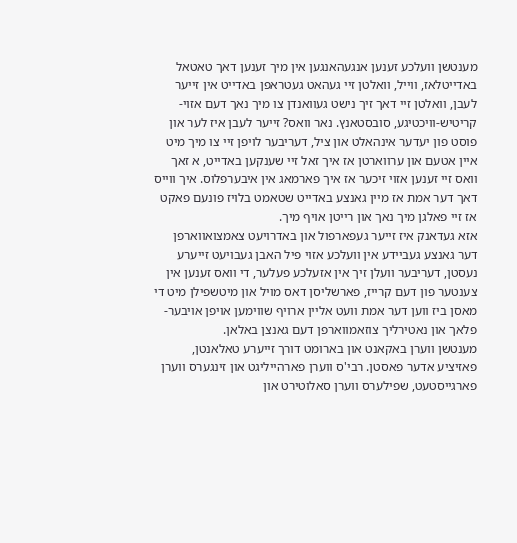מענטשן וועלכע זענען אנגעהאנגען אין מיך זענען דאך טאטאל באדייטלאז, ווייל, וואלטן זיי געהאט געטראפן באדייט אין זייער לעבן, וואלטן זיי דאך זיך נישט געוואנדן צו מיך נאך דעם אזוי-קריטיש-וויכטיגע, סובסטאנץ. נאר וואס? זייער לעבן איז לער און פוסט פון יעדער אינהאלט און ציל, דעריבער לויפן זיי צו מיך מיט איין אטעם און ערווארטן אז איך זאל זיי שענקען באדייט, א זאך וואס זיי זענען אזוי זיכער אז איך פארמאג אין איבערפלוס. איך ווייס דאך דער אמת אז מיין גאנצע באדייט שטאמט בלויז פונעם פאקט אז זיי פאלגן מיך נאך און רייטן אויף מיך.
אזא געדאנק איז זייער געפארפול און באדרויעט צאמצואווארפן דער גאנצע געביידע אין וועלכע אזוי פיל האבן געבויעט זייערע נעסטן, דעריבער וועלן זיך אין אזעלכע פעלער, די וואס זענען אין צענטער פון דעם קרייז, פארשליסן דאס מויל און מיטשפילן מיט די מאסן ביז ווען דער אמת וועט אליין ארויף שווימען אויפן אויבער-פלאך און נאטירליך צוזאמווארפן דעם גאנצן באלאן.
מענטשן ווערן באקאנט און בארומט דורך זייערע טאלאנטן, פאזיציע אדער פאסטן. רבי'ס ווערן פארהייליגט און זינגערס ווערן פארגייסטעט, שפילערס ווערן סאלוטירט און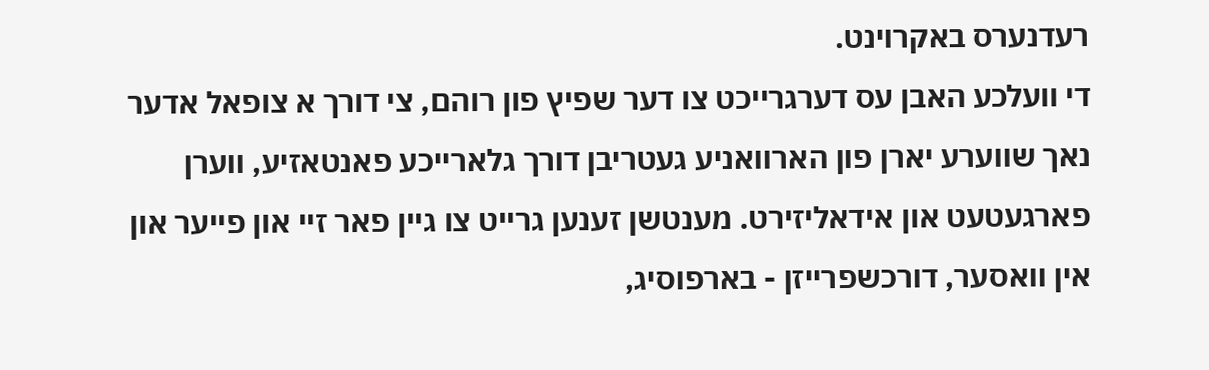רעדנערס באקרוינט.
די וועלכע האבן עס דערגרייכט צו דער שפיץ פון רוהם, צי דורך א צופאל אדער נאך שווערע יארן פון הארוואניע געטריבן דורך גלארייכע פאנטאזיע, ווערן פארגעטעט און אידאליזירט. מענטשן זענען גרייט צו גיין פאר זיי און פייער און אין וואסער, דורכשפרייזן - בארפוסיג,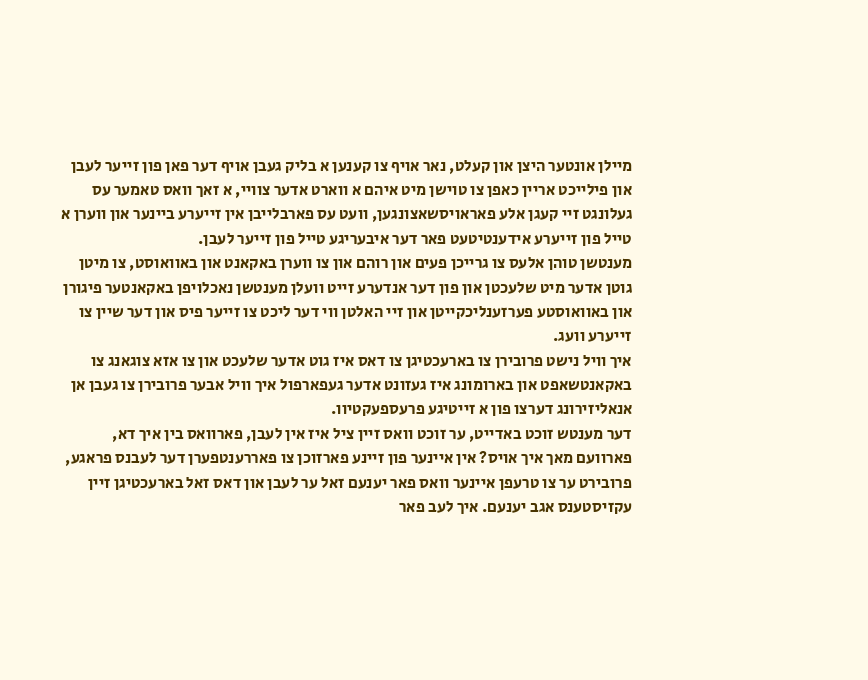מיילן אונטער היצן און קעלט, נאר אויף צו קענען א בליק געבן אויף דער פאן פון זייער לעבן און פילייכט אריין כאפן צו טוישן מיט איהם א ווארט אדער צוויי, א זאך וואס טאמער עס געלונגט זיי קעגן אלע פאראויסשאצונגען, וועט עס פארבלייבן אין זייערע ביינער און ווערן א טייל פון זייערע אידענטיטעט פאר דער איבעריגע טייל פון זייער לעבן.
מענטשן טוהן אלעס צו גרייכן פעים און רוהם און צו ווערן באקאנט און באוואוסט, צו מיטן גוטן אדער מיט שלעכטן און פון דער אנדערע זייט וועלן מענטשן נאכלויפן באקאנטער פיגורן און באוואוסטע פערזענליכקייטן און זיי האלטן ווי דער ליכט צו זייער פיס און דער שיין צו זייערע וועג.
איך וויל נישט פרובירן צו בארעכטיגן צו דאס איז גוט אדער שלעכט און צו אזא צוגאנג צו באקאנטשאפט און בארומונג איז געזונט אדער געפארפול איך וויל אבער פרובירן צו געבן אן אנאליזירונג דערצו פון א זייטיגע פרעספעקטיוו.
דער מענטש זוכט באדייט, ער זוכט וואס זיין ציל איז אין לעבן, פארוואס בין איך דא, פארוועם מאך איך אויס? אין איינער פון זיינע פארזוכן צו פאררענטפערן דער לעבנס פראגע, פרובירט ער צו טרעפן איינער וואס פאר יענעם זאל ער לעבן און דאס זאל בארעכטיגן זיין עקזיסטענס אגב יענעם. איך לעב פאר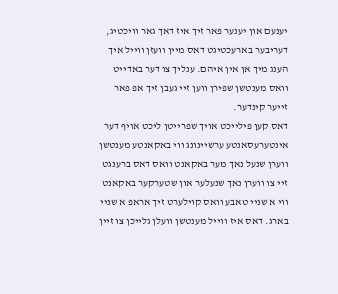יענעם און יענער פאר זיך איז דאך גאר וויכטיג, דעריבער בארעכטיגט דאס מיין וועזן ווייל איך הענג מיך אן אין איהם. ענליך צו דער באדייט וואס מענטשן שפירן ווען זיי געבן זיך אפ פאר זייער קינדער.
דאס קען פילייכט אויך שפרייטן ליכט אויף דער אינטערעסאנטע ערשיינונג ווי באקאנטע מענטשן ווערן שנעל נאך מער באקאנט וואס דאס ברענגט זיי צו ווערן נאך שנעלער און שטערקער באקאנט ווי א שניי טאבע וואס קוילערט זיך אראפ א שניי בארג. דאס איז ווייל מענטשן וועלן גלייכן צו זיין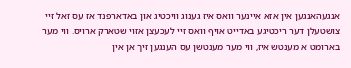אנגעהאנגען אין אזא איינער וואס איז גענוג וויכטיג און באדארפנד אז עס זאל זיי צושטעלן דער ריכטיגע באדייט אויף וואס זיי לעכעצן אזוי שטארק ארויס. ווי מער בארומט א מענטש איז, ווי מער מענטשן עס הענגען זיך אן אין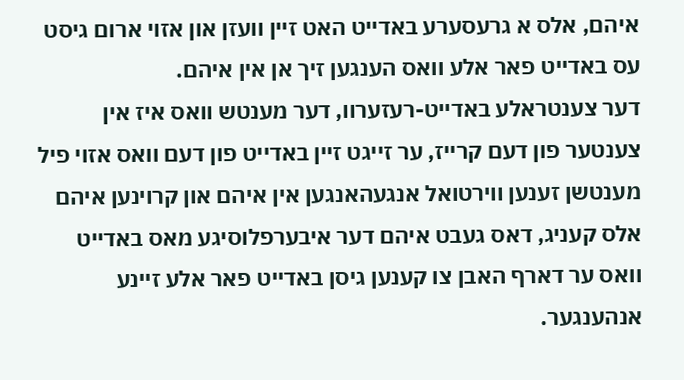איהם, אלס א גרעסערע באדייט האט זיין וועזן און אזוי ארום גיסט עס באדייט פאר אלע וואס הענגען זיך אן אין איהם.
דער צענטראלע באדייט-רעזערוו, דער מענטש וואס איז אין צענטער פון דעם קרייז, ער זייגט זיין באדייט פון דעם וואס אזוי פיל מענטשן זענען ווירטואל אנגעהאנגען אין איהם און קרוינען איהם אלס קעניג, דאס געבט איהם דער איבערפלוסיגע מאס באדייט וואס ער דארף האבן צו קענען גיסן באדייט פאר אלע זיינע אנהענגער.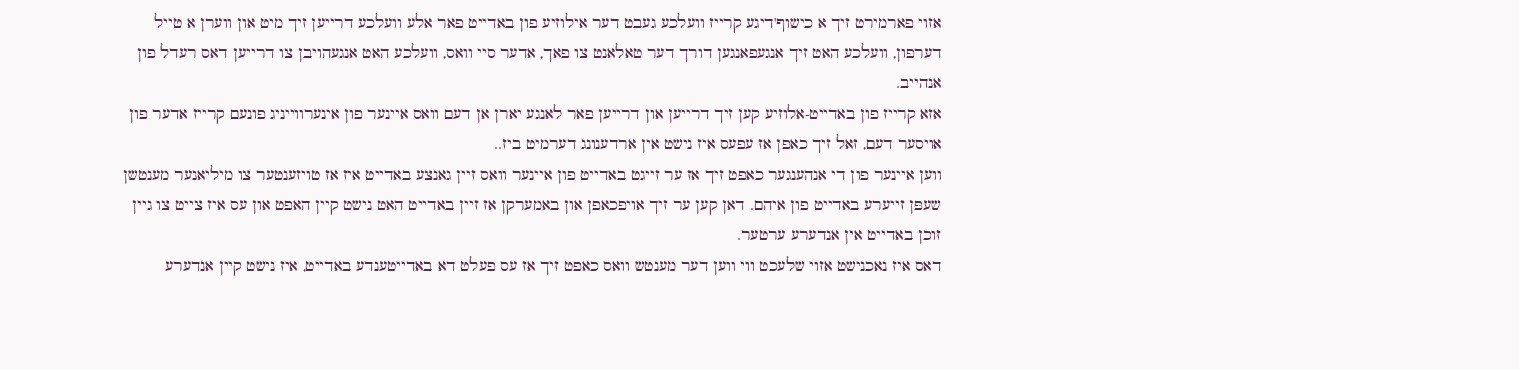אזוי פארמירט זיך א כישוף'דיגע קרייז וועלכע געבט דער אילוזיע פון באדייט פאר אלע וועלכע דרייען זיך מיט און ווערן א טייל דערפון, וועלכע האט זיך אנגעפאנגען דורך דער טאלאנט צו פאך, אדער סיי וואס, וועלכע האט אנגעהויבן צו דרייען דאס רעדל פון אנהייב.
אזא קרייז פון באדייט-אלוזיע קען זיך דרייען און דרייען פאר לאנגע יארן אן דעם וואס איינער פון אינערווייניג פונעם קרייז אדער פון אויסער דעם, זאל זיך כאפן אז עפעס איז נישט אין ארדענונג דערמיט ביז..
ווען איינער פון די אנהענגער כאפט זיך אז ער זייגט באדייט פון איינער וואס זיין גאנצע באדייט איז אז טויזענטער צו מיליאנער מענטשן שעפּן זייערע באדייט פון איהם. דאן קען ער זיך אויפכאפן און באמערקן אז זיין באדייט האט נישט קיין האפט און עס איז צייט צו גיין זוכן באדייט אין אנדערע ערטער.
דאס איז נאכנישט אזוי שלעכט ווי ווען דער מענטש וואס כאפט זיך אז עס פעלט דא באדייטענדע באדייט, איז נישט קיין אנדערע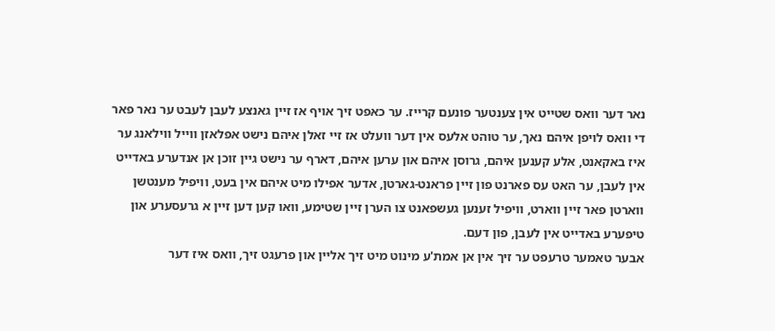נאר דער וואס שטייט אין צענטער פונעם קרייז. ער כאפט זיך אויף אז זיין גאנצע לעבן לעבט ער נאר פאר די וואס לויפן איהם נאך, ער טוהט אלעס אין דער וועלט אז זיי זאלן איהם נישט אפלאזן ווייל ווילאנג ער איז באקאנט, אלע קענען איהם, גרוסן איהם און ערען איהם, דארף ער נישט גיין זוכן אן אנדערע באדייט אין לעבן, ער האט עס פארנט פון זיין פראנט-גארטן, אדער אפילו מיט איהם אין בעט, וויפיל מענטשן ווארטן פאר זיין ווארט, וויפיל זענען געשפאנט צו הערן זיין שטימע, וואו קען דען זיין א גרעסערע און טיפערע באדייט אין לעבן, פון דעם.
אבער טאמער טרעפט ער זיך אין אן אמת'ע מינוט מיט זיך אליין און פרעגט זיך, וואס איז דער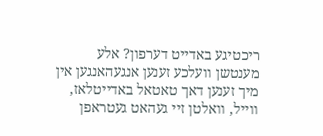ריכטיגע באדייט דערפון? אלע מענטשן וועלכע זענען אנגעהאנגען אין מיך זענען דאך טאטאל באדייטלאז, ווייל, וואלטן זיי געהאט געטראפן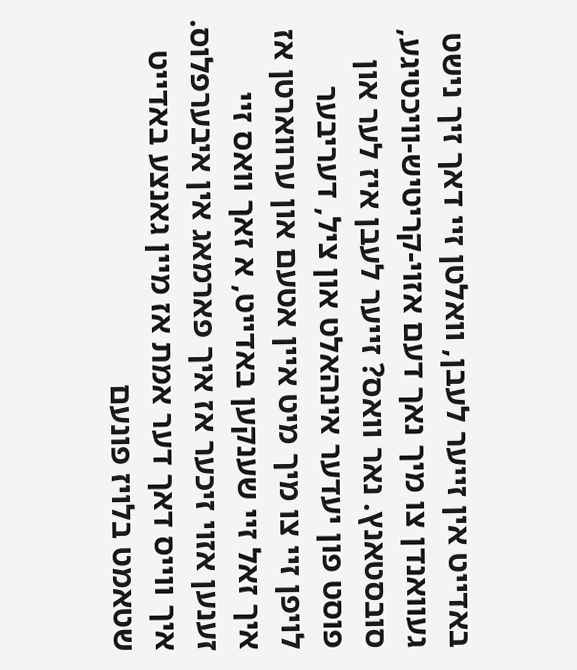באדייט אין זייער לעבן, וואלטן זיי דאך זיך נישט געוואנדן צו מיך נאך דעם אזוי-קריטיש-וויכטיגע, סובסטאנץ. נאר וואס? זייער לעבן איז לער און פוסט פון יעדער אינהאלט און ציל, דעריבער לויפן זיי צו מיך מיט איין אטעם און ערווארטן אז איך זאל זיי שענקען באדייט, א זאך וואס זיי זענען אזוי זיכער אז איך פארמאג אין איבערפלוס. איך ווייס דאך דער אמת אז מיין גאנצע באדייט שטאמט בלויז פונעם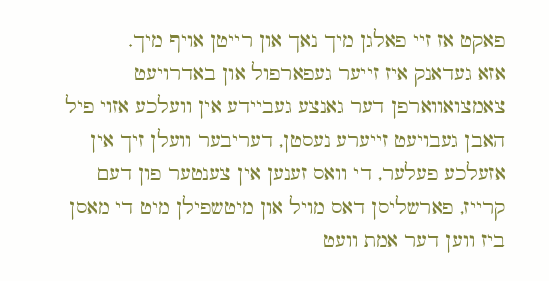פאקט אז זיי פאלגן מיך נאך און רייטן אויף מיך.
אזא געדאנק איז זייער געפארפול און באדרויעט צאמצואווארפן דער גאנצע געביידע אין וועלכע אזוי פיל האבן געבויעט זייערע נעסטן, דעריבער וועלן זיך אין אזעלכע פעלער, די וואס זענען אין צענטער פון דעם קרייז, פארשליסן דאס מויל און מיטשפילן מיט די מאסן ביז ווען דער אמת וועט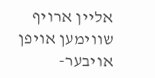אליין ארויף שווימען אויפן אויבער-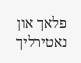פלאך און נאטירליך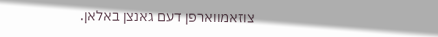צוזאמווארפן דעם גאנצן באלאן.